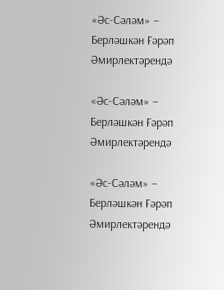«Әс-Сәләм» – Берләшкән Ғәрәп Әмирлектәрендә

«Әс-Сәләм» – Берләшкән Ғәрәп Әмирлектәрендә

«Әс-Сәләм» – Берләшкән Ғәрәп Әмирлектәрендә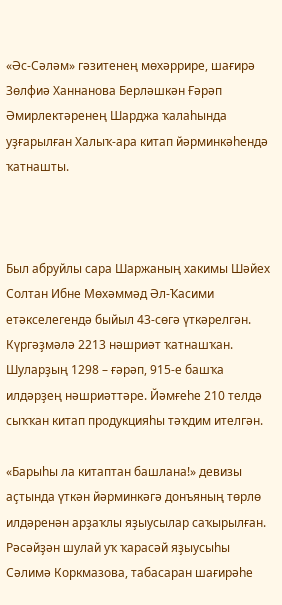«Әс-Сәләм» гәзитенең мөхәррире, шағирә Зөлфиә Ханнанова Берләшкән Ғәрәп Әмирлектәренең Шарджа ҡалаһында уҙғарылған Халыҡ-ара китап йәрминкәһендә ҡатнашты.



Был абруйлы сара Шаржаның хакимы Шәйех Солтан Ибне Мөхәммәд Әл-Ҡасими етәкселегендә быйыл 43-сөгә үткәрелгән. Күргәҙмәлә 2213 нәшриәт ҡатнашҡан. Шуларҙың 1298 – ғәрәп, 915-е башҡа илдәрҙең нәшриәттәре. Йәмғеһе 210 телдә сыҡҡан китап продукцияһы тәҡдим ителгән.

«Барыһы ла китаптан башлана!» девизы аҫтында үткән йәрминкәгә донъяның төрлө илдәренән арҙаҡлы яҙыусылар саҡырылған. Рәсәйҙән шулай уҡ ҡарасәй яҙыусыһы Сәлимә Коркмазова, табасаран шағирәһе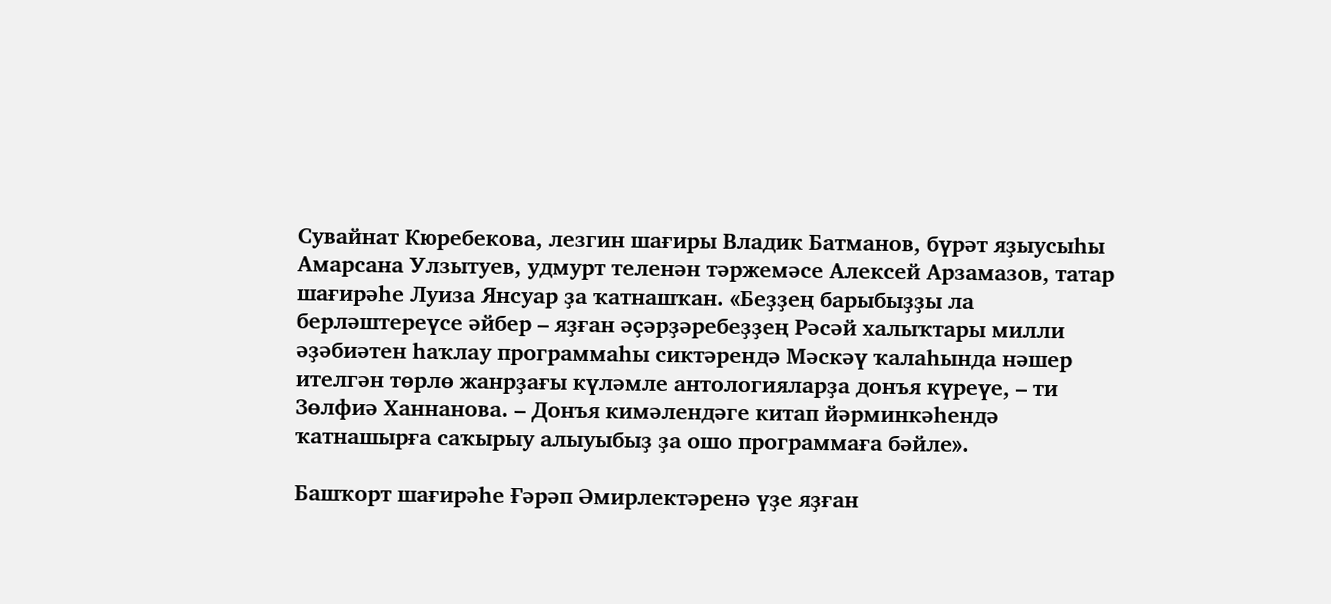Сувайнат Кюребекова, лезгин шағиры Владик Батманов, бүрәт яҙыусыһы Амарсана Улзытуев, удмурт теленән тәржемәсе Алексей Арзамазов, татар шағирәһе Луиза Янсуар ҙа ҡатнашҡан. «Беҙҙең барыбыҙҙы ла берләштереүсе әйбер – яҙған әҫәрҙәребеҙҙең Рәсәй халыҡтары милли әҙәбиәтен һаҡлау программаһы сиктәрендә Мәскәү ҡалаһында нәшер ителгән төрлө жанрҙағы күләмле антологияларҙа донъя күреүе, – ти Зөлфиә Ханнанова. – Донъя кимәлендәге китап йәрминкәһендә ҡатнашырға саҡырыу алыуыбыҙ ҙа ошо программаға бәйле».

Башҡорт шағирәһе Ғәрәп Әмирлектәренә үҙе яҙған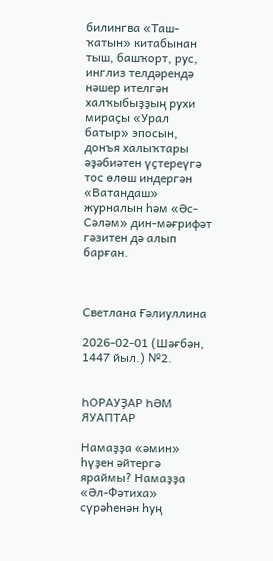билингва «Таш-ҡатын» китабынан тыш, башҡорт, рус, инглиз телдәрендә нәшер ителгән халҡыбыҙҙың рухи мираҫы «Урал батыр» эпосын, донъя халыҡтары әҙәбиәтен үҫтереүгә тос өлөш индергән «Ватандаш» журналын һәм «Әс-Сәләм» дин-мәғрифәт гәзитен дә алып барған.



Светлана Ғәлиуллина

2026-02-01 (Шәғбән, 1447 йыл.) №2.


ҺОРАУҘАР ҺӘМ ЯУАПТАР

Намаҙҙа «әмин» һүҙен әйтергә яраймы? Намаҙҙа «Әл-Фәтиха» сүрәһенән һуң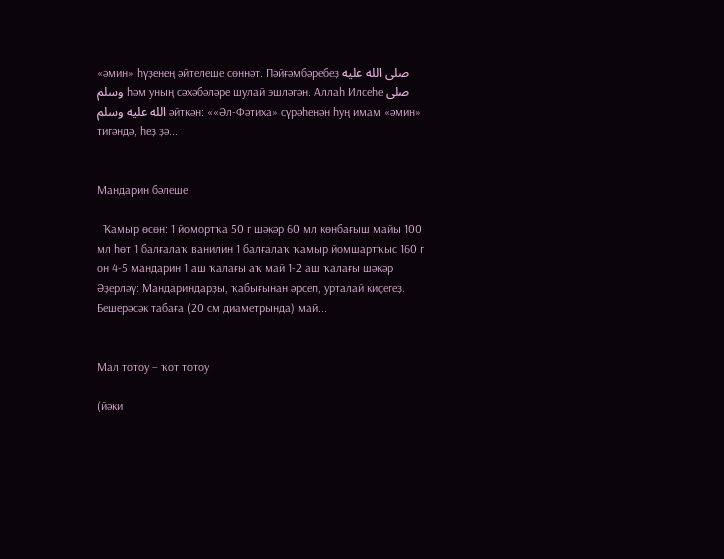«әмин» һүҙенең әйтелеше сөннәт. Пәйғәмбәребеҙ صلى الله عليه وسلم һәм уның сәхәбәләре шулай эшләгән. Аллаһ Илсеһе صلى الله عليه وسلم әйткән: ««Әл-Фәтиха» сүрәһенән һуң имам «әмин» тигәндә, һеҙ ҙә...


Мандарин бәлеше

  Ҡамыр өсөн: 1 йомортҡа 50 г шәкәр 60 мл көнбағыш майы 100 мл һөт 1 балғалаҡ ванилин 1 балғалаҡ ҡамыр йомшартҡыс 160 г он 4-5 мандарин 1 аш ҡалағы аҡ май 1-2 аш ҡалағы шәкәр   Әҙерләү: Мандариндарҙы, ҡабығынан әрсеп, урталай киҫегеҙ. Бешерәсәк табаға (20 см диаметрында) май...


Мал тотоу – ҡот тотоу

(йәки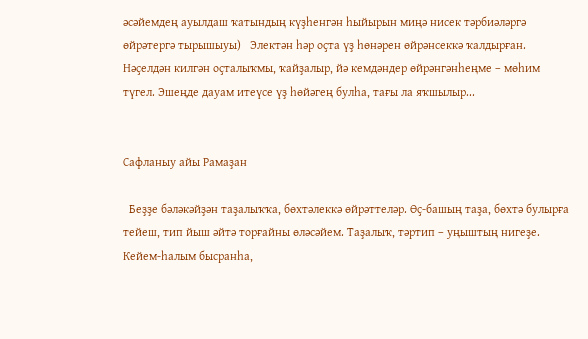әсәйемдең ауылдаш ҡатындың күҙһенгән һыйырын миңә нисек тәрбиәләргә өйрәтергә тырышыуы)   Электән һәр оҫта үҙ һөнәрен өйрәнсеккә ҡалдырған. Нәҫелдән килгән оҫталыҡмы, ҡайҙалыр, йә кемдәндер өйрәнгәнһеңме – мөһим түгел. Эшеңде дауам итеүсе үҙ һөйәгең булһа, тағы ла яҡшылыр...


Сафланыу айы Рамаҙан

  Беҙҙе бәләкәйҙән таҙалыҡҡа, бөхтәлеккә өйрәттеләр. Өҫ-башың таҙа, бөхтә булырға тейеш, тип йыш әйтә торғайны өләсәйем. Таҙалыҡ, тәртип – уңыштың нигеҙе. Кейем-һалым бысранһа,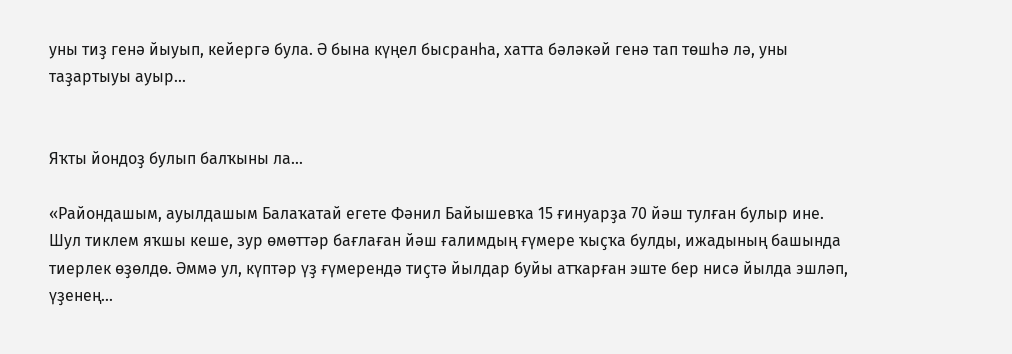уны тиҙ генә йыуып, кейергә була. Ә бына күңел бысранһа, хатта бәләкәй генә тап төшһә лә, уны таҙартыуы ауыр...


Яҡты йондоҙ булып балҡыны ла...

«Райондашым, ауылдашым Балаҡатай егете Фәнил Байышевҡа 15 ғинуарҙа 70 йәш тулған булыр ине. Шул тиклем яҡшы кеше, зур өмөттәр бағлаған йәш ғалимдың ғүмере ҡыҫҡа булды, ижадының башында тиерлек өҙөлдө. Әммә ул, күптәр үҙ ғүмерендә тиҫтә йылдар буйы атҡарған эште бер нисә йылда эшләп, үҙенең...